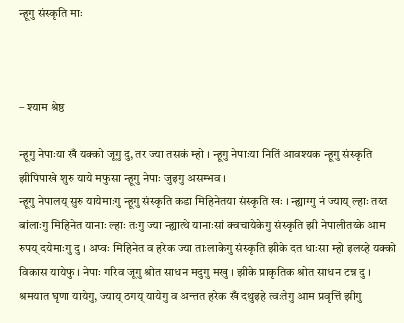न्हूगु संस्कृति माः



– श्याम श्रेष्ठ

न्हूगु नेपाःया खँ यक्को जूगु दु, तर ज्या तसकं म्हो । न्हूगु नेपाःया नितिं आवश्यक न्हूगु संस्कृति झीपिपाखे शुरु याये मफुसा न्हूगु नेपाः जुइगु असम्भव ।
न्हूगु नेपालय् सुरु यायेमाःगु न्हूगु संस्कृति कडा मिहिनेतया संस्कृति खः । न्ह्याग्गु नं ज्याय् ल्हाः तय्त बांलाःगु मिहिनेत यानाः ल्हाः तःगु ज्या न्ह्यात्थे यानाःसां क्वचायेकेगु संस्कृति झी नेपालीतय्के आम रुपय् दयेमाःगु दु । अप्वः मिहिनेत व हरेक ज्या ताःलाकेगु संस्कृति झीके दत धाःसा म्हो इलय्हे यक्को विकास यायेफु । नेपाः गरिव जूगु श्रोत साधन मदुगु मखु । झीके प्राकृतिक श्रोत साधन टन्न दु । श्रमयात घृणा यायेगु, ज्याय् ठगय् यायेगु व अन्तत हरेक खँ दथुइहे त्वःतेगु आम प्रवृत्तिं झीगु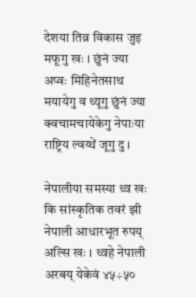देशया तिव्र विकास जुइ मफूगु खः । छुंनं ज्या अप्वः मिहिनेतसाथ मयायेगु व थ्यूगु छुंनं ज्या क्वचामचायेकेगु नेपाःया राष्ट्रिय ल्वय्थें जूगु दु ।

नेपालीया समस्या थ्व खः कि सांस्कृतिक तवरं झी नेपाली आधारभूत रुपय् अल्सि खः । थ्वहे नेपाली अरबय् येकेवं ४५÷५०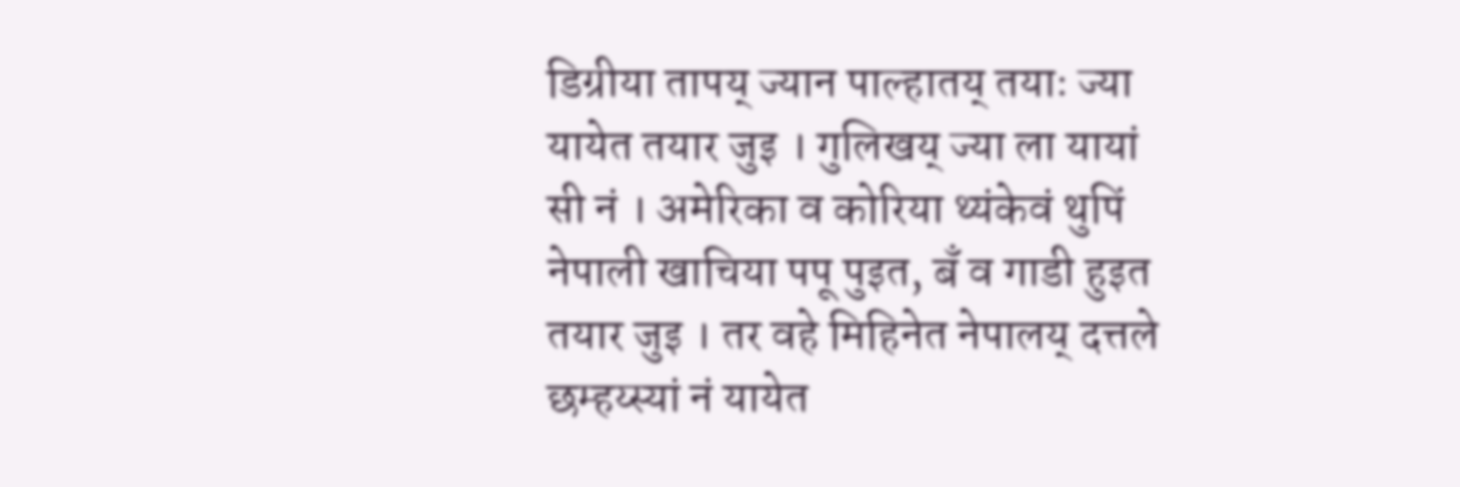डिग्रीया तापय् ज्यान पाल्हातय् तयाः ज्या यायेत तयार जुइ । गुलिखय् ज्या ला यायां सी नं । अमेरिका व कोरिया थ्यंकेवं थुपिं नेपाली खाचिया पपू पुइत, बँ व गाडी हुइत तयार जुइ । तर वहे मिहिनेत नेपालय् दत्तले छम्हय्स्यां नं यायेत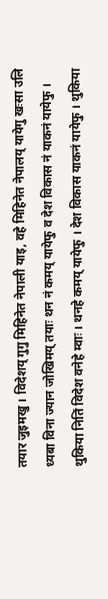तयार जुइमखु । विदेशय् गुगु मिहिनेत नेपाली याइ, वहे मिहिनेत नेपालय् यायेगु खःसा उलि ध्यबा विना ज्यान जोखिमय् तयाः थन नं कमय् यायेफु व देश विकास नं याकनं यायेफु । थुकिया नितिं विदेश वनेहे म्वाः । थनहे कमय् यायेफु । देश विकास याकनं यायेफु । थुकिया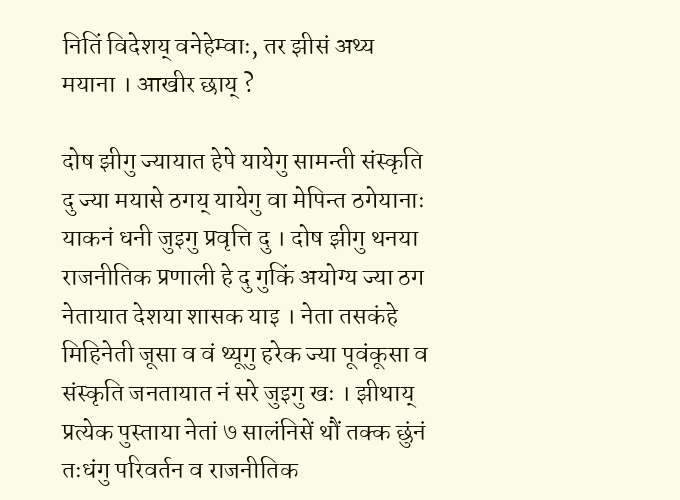नितिं विदेशय् वनेहेम्वाः, तर झीसं अथ्य मयाना । आखीर छाय् ?

दोष झीगु ज्यायात हेपे यायेगु सामन्ती संस्कृति दु ज्या मयासे ठगय् यायेगु वा मेपिन्त ठगेयानाः याकनं धनी जुइगु प्रवृत्ति दु । दोष झीगु थनया राजनीतिक प्रणाली हे दु गुकिं अयोग्य ज्या ठग नेतायात देशया शासक याइ । नेता तसकंहे मिहिनेती जूसा व वं थ्यूगु हरेक ज्या पूवंकूसा व संस्कृति जनतायात नं सरे जुइगु खः । झीथाय् प्रत्येक पुस्ताया नेतां ७ सालंनिसें थौं तक्क छुंनं तःधंगु परिवर्तन व राजनीतिक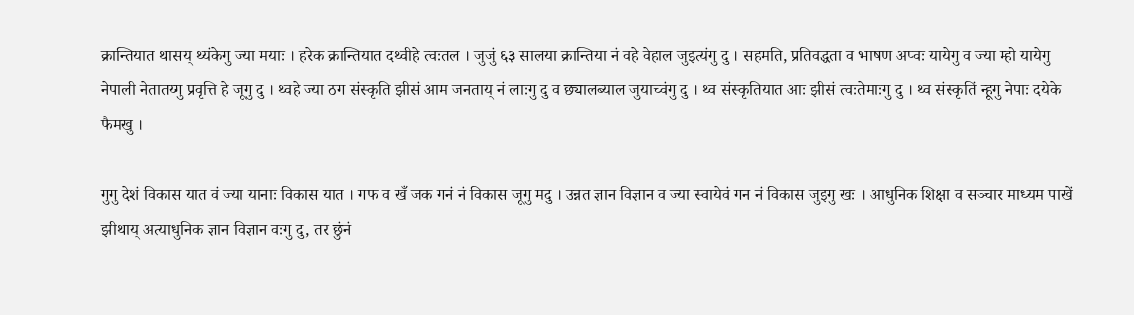क्रान्तियात थासय् थ्यंकेगु ज्या मयाः । हरेक क्रान्तियात दथ्वीहे त्वःतल । जुजुं ६३ सालया क्रान्तिया नं वहे वेहाल जुइत्यंगु दु । सहमति, प्रतिवद्धता व भाषण अप्वः यायेगु व ज्या म्हो यायेगु नेपाली नेतातय्गु प्रवृत्ति हे जूगु दु । थ्वहे ज्या ठग संस्कृति झीसं आम जनताय् नं लाःगु दु व छ्यालब्याल जुयाच्वंगु दु । थ्व संस्कृतियात आः झीसं त्वःतेमाःगु दु । थ्व संस्कृतिं न्हूगु नेपाः दयेके फैमखु ।

गुगु देशं विकास यात वं ज्या यानाः विकास यात । गफ व खँ जक गनं नं विकास जूगु मदु । उन्नत ज्ञान विज्ञान व ज्या स्वायेवं गन नं विकास जुइगु खः । आधुनिक शिक्षा व सञ्चार माध्यम पाखें झीथाय् अत्याधुनिक ज्ञान विज्ञान वःगु दु, तर छुंनं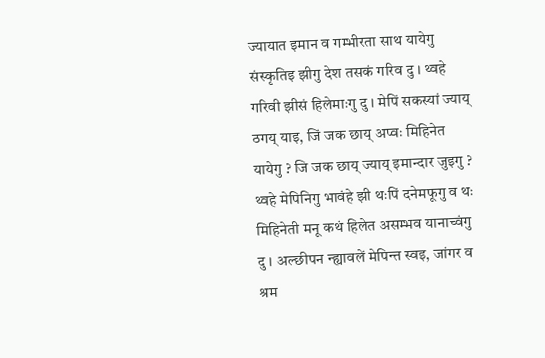ज्यायात इमान व गम्भीरता साथ यायेगु संस्कृतिइ झीगु देश तसकं गरिव दु । थ्वहे गरिवी झीसं हिलेमाःगु दु । मेपिं सकस्यां ज्याय् ठगय् याइ, जिं जक छाय् अप्वः मिहिनेत यायेगु ? जि जक छाय् ज्याय् इमान्दार जुइगु ? थ्वहे मेपिनिगु भावंहे झी थःपिं दनेमफूगु व थः मिहिनेती मनू कथं हिलेत असम्भव यानाच्वंगु दु । अल्छीपन न्ह्यावलें मेपिन्त स्वइ, जांगर व श्रम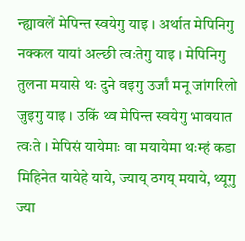न्ह्यावलें मेपिन्त स्वयेगु याइ । अर्थात मेपिनिगु नक्कल यायां अल्छी त्वःतेगु याइ । मेपिनिगु तुलना मयासे थः दुने वइगु उर्जां मनू जांगरिलो जुइगु याइ । उकिं थ्व मेपिन्त स्वयेगु भावयात त्वःते । मेपिसं यायेमाः वा मयायेमा थःम्हं कडा मिहिनेत यायेहे याये, ज्याय् ठगय् मयाये, थ्यूगु ज्या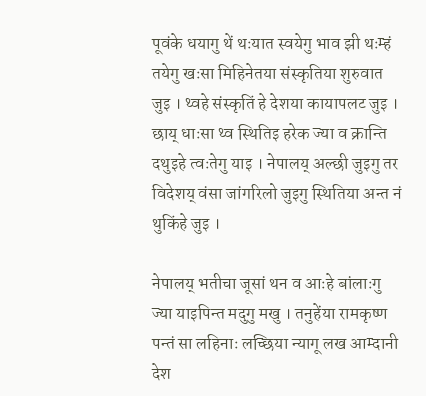पूवंके धयागु थें थःयात स्वयेगु भाव झी थःम्हं तयेगु खःसा मिहिनेतया संस्कृतिया शुरुवात जुइ । थ्वहे संस्कृतिं हे देशया कायापलट जुइ । छाय् धाःसा थ्व स्थितिइ हरेक ज्या व क्रान्ति दथुइहे त्वःतेगु याइ । नेपालय् अल्छी जुइगु तर विदेशय् वंसा जांगरिलो जुइगु स्थितिया अन्त नं थुकिंहे जुइ ।

नेपालय् भतीचा जूसां थन व आःहे बांलाःगु ज्या याइपिन्त मदुगु मखु । तनुहेंया रामकृष्ण पन्तं सा लहिनाः लच्छिया न्यागू लख आम्दानी देश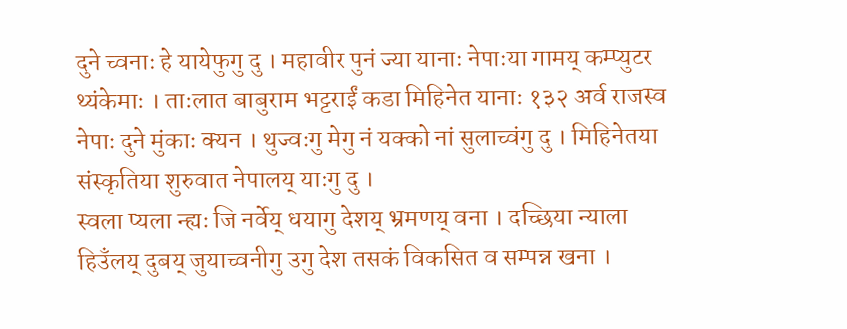दुने च्वनाः हे यायेफुगु दु । महावीर पुनं ज्या यानाः नेपाःया गामय् कम्प्युटर थ्यंकेमाः । ताःलात बाबुराम भट्टराईं कडा मिहिनेत यानाः १३२ अर्व राजस्व नेपाः दुने मुंकाः क्यन । थुज्वःगु मेगु नं यक्को नां सुलाच्वंगु दु । मिहिनेतया संस्कृतिया शुरुवात नेपालय् याःगु दु ।
स्वला प्यला न्ह्यः जि नर्वेय् धयागु देशय् भ्रमणय् वना । दच्छिया न्याला हिउँलय् दुबय् जुयाच्वनीगु उगु देश तसकं विकसित व सम्पन्न खना ।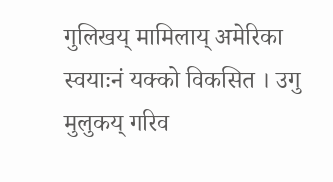गुलिखय् मामिलाय् अमेरिका स्वयाःनं यक्को विकसित । उगु मुलुकय् गरिव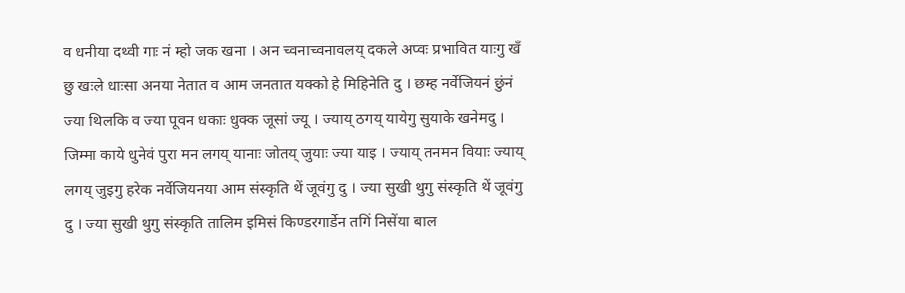व धनीया दथ्वी गाः नं म्हो जक खना । अन च्वनाच्वनावलय् दकले अप्वः प्रभावित याःगु खँ छु खःले धाःसा अनया नेतात व आम जनतात यक्को हे मिहिनेति दु । छम्ह नर्वेजियनं छुंनं ज्या थिलकि व ज्या पूवन धकाः धुक्क जूसां ज्यू । ज्याय् ठगय् यायेगु सुयाके खनेमदु । जिम्मा काये धुनेवं पुरा मन लगय् यानाः जोतय् जुयाः ज्या याइ । ज्याय् तनमन वियाः ज्याय् लगय् जुइगु हरेक नर्वेजियनया आम संस्कृति थें जूवंगु दु । ज्या सुखी थुगु संस्कृति थें जूवंगु दु । ज्या सुखी थुगु संस्कृति तालिम इमिसं किण्डरगार्डेन तगिं निसेंया बाल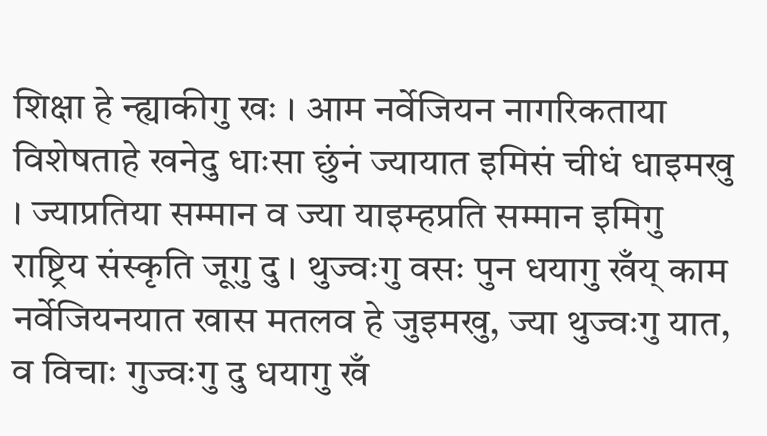शिक्षा हे न्ह्याकीगु खः । आम नर्वेजियन नागरिकताया विशेषताहे खनेदु धाःसा छुंनं ज्यायात इमिसं चीधं धाइमखु । ज्याप्रतिया सम्मान व ज्या याइम्हप्रति सम्मान इमिगु राष्ट्रिय संस्कृति जूगु दु । थुज्वःगु वसः पुन धयागु खँय् काम नर्वेजियनयात खास मतलव हे जुइमखु, ज्या थुज्वःगु यात, व विचाः गुज्वःगु दु धयागु खँ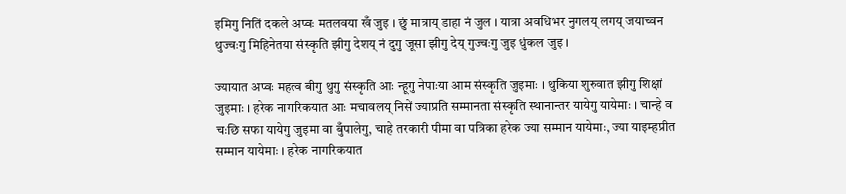इमिगु नितिं दकले अप्वः मतलवया खँ जुइ । छुं मात्राय् डाहा नं जुल । यात्रा अवधिभर नुगलय् लगय् जयाच्वन थुज्वःगु मिहिनेतया संस्कृति झीगु देशय् नं दुगु जूसा झीगु देय् गुज्वःगु जुइ धुंकल जुइ ।

ज्यायात अप्वः महत्व बीगु थुगु संस्कृति आः न्हूगु नेपाःया आम संस्कृति जुइमाः । थुकिया शुरुवात झीगु शिक्षां जुइमाः । हरेक नागरिकयात आः मचावलय् निसें ज्याप्रति सम्मानता संस्कृति स्थानान्तर यायेगु यायेमाः । चान्हे व चःछि सफा यायेगु जुइमा वा बुँपालेगु, चाहे तरकारी पीमा वा पत्रिका हरेक ज्या सम्मान यायेमाः, ज्या याइम्हप्रीत सम्मान यायेमाः । हरेक नागरिकयात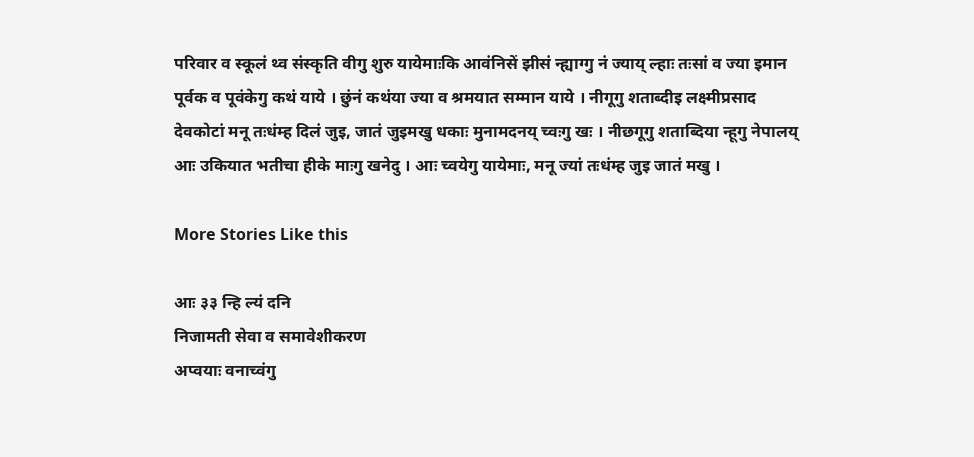परिवार व स्कूलं थ्व संस्कृति वीगु शुरु यायेमाःकि आवंनिसें झीसं न्ह्याग्गु नं ज्याय् ल्हाः तःसां व ज्या इमान पूर्वक व पूवंकेगु कथं याये । छुंनं कथंया ज्या व श्रमयात सम्मान याये । नीगूगु शताब्दीइ लक्ष्मीप्रसाद देवकोटां मनू तःधंम्ह दिलं जुइ, जातं जुइमखु धकाः मुनामदनय् च्वःगु खः । नीछगूगु शताब्दिया न्हूगु नेपालय् आः उकियात भतीचा हीके माःगु खनेदु । आः च्वयेगु यायेमाः, मनू ज्यां तःधंम्ह जुइ जातं मखु ।

More Stories Like this

आः ३३ न्हि ल्यं दनि
निजामती सेवा व समावेशीकरण
अप्वयाः वनाच्वंगु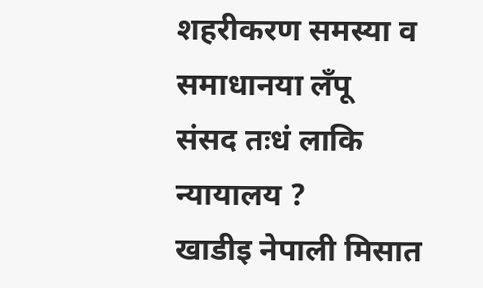शहरीकरण समस्या व समाधानया लँपू
संसद तःधं लाकि न्यायालय ?
खाडीइ नेपाली मिसात